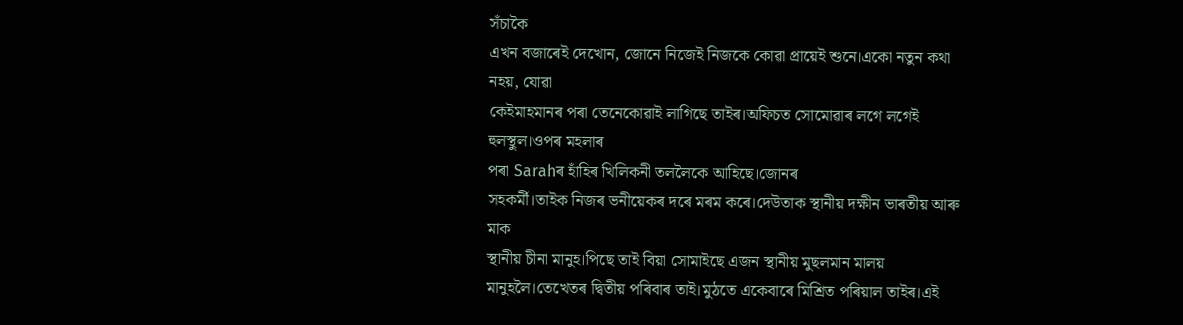সঁচাকৈ
এখন বজাৰেই দেখোন, জোনে নিজেই নিজকে কোৱা প্ৰায়েই শুনে।একো নতুন কথা নহয়, যোৱা
কেইমাহমানৰ পৰা তেনেকোৱাই লাগিছে তাইৰ।অফিচত সোমোৱাৰ লগে লগেই হুলস্থুল।ওপৰ মহলাৰ
পৰা Sarahৰ হাঁহিৰ খিলিকনী তললৈকে আহিছে।জোনৰ
সহকৰ্মী।তাইক নিজৰ ভনীয়েকৰ দৰে মৰম কৰে।দেউতাক স্থানীয় দক্ষীন ভাৰতীয় আৰু মাক
স্থানীয় চীনা মানুহ।পিছে তাই বিয়া সোমাইছে এজন স্থানীয় মুছলমান মালয়
মানুহলৈ।তেখেতৰ দ্বিতীয় পৰিবাৰ তাই।মুঠতে একেবাৰে মিশ্ৰিত পৰিয়াল তাইৰ।এই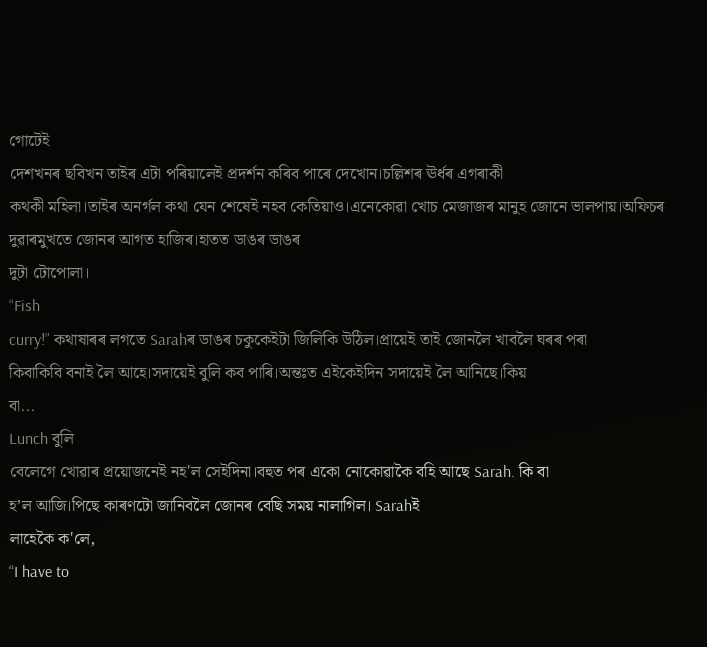গোটেই
দেশখনৰ ছবিখন তাইৰ এটা পৰিয়ালেই প্ৰদৰ্শন কৰিব পাৰে দেখোন।চল্লিশৰ ঊৰ্ধৰ এগৰাকী
কথকী মহিলা।তাইৰ অনৰ্গল কথা যেন শেষেই নহব কেতিয়াও।এনেকোৱা খোচ মেজাজৰ মানুহ জোনে ভালপায়।অফিচৰ
দুৱাৰমুখতে জোনৰ আগত হাজিৰ।হাতত ডাঙৰ ডাঙৰ
দুটা টোপোলা।
“Fish
curry!” কথাষাৰৰ লগতে Sarahৰ ডাঙৰ চকুকেইটা জিলিকি উঠিল।প্ৰায়েই তাই জোনলৈ খাবলৈ ঘৰৰ পৰা
কিবাকিবি বনাই লৈ আহে।সদায়েই বুলি কব পাৰি।অন্তঃত এইকেইদিন সদায়েই লৈ আনিছে।কিয়
বা...
Lunch বুলি
বেলেগে খোৱাৰ প্ৰয়োজনেই নহ'ল সেইদিনা।বহুত পৰ একো নোকোৱাকৈ বহি আছে Sarah. কি বা
হ’ল আজি।পিছে কাৰণটো জানিবলৈ জোনৰ বেছি সময় নালাগিল। Sarahই
লাহেকৈ ক'লে,
“I have to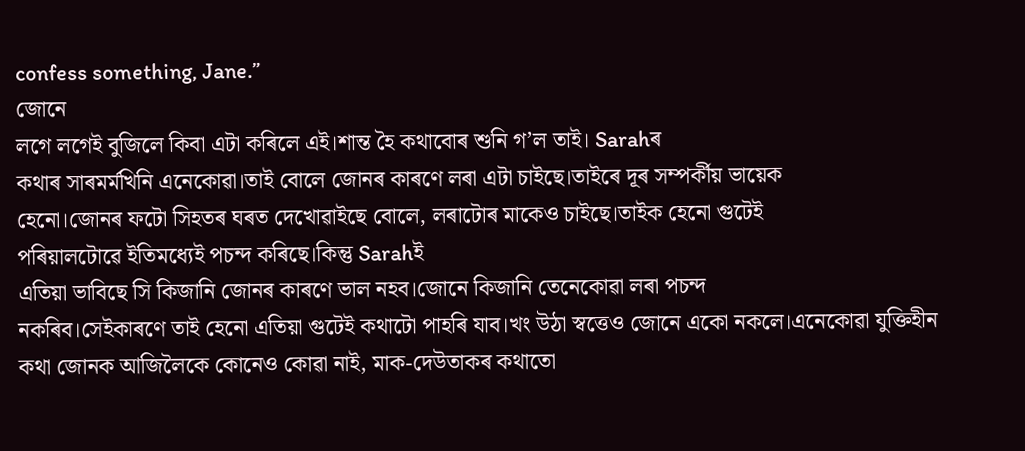confess something, Jane.”
জোনে
লগে লগেই বুজিলে কিবা এটা কৰিলে এই।শান্ত হৈ কথাবোৰ শুনি গ’ল তাই। Sarahৰ
কথাৰ সাৰমৰ্মখিনি এনেকোৱা।তাই বোলে জোনৰ কাৰণে লৰা এটা চাইছে।তাইৰে দূৰ সম্পৰ্কীয় ভায়েক
হেনো।জোনৰ ফটো সিহতৰ ঘৰত দেখোৱাইছে বোলে, লৰাটোৰ মাকেও চাইছে।তাইক হেনো গুটেই
পৰিয়ালটোৱে ইতিমধ্যেই পচন্দ কৰিছে।কিন্তু Sarahই
এতিয়া ভাবিছে সি কিজানি জোনৰ কাৰণে ভাল নহব।জোনে কিজানি তেনেকোৱা লৰা পচন্দ
নকৰিব।সেইকাৰণে তাই হেনো এতিয়া গুটেই কথাটো পাহৰি যাব।খং উঠা স্বত্তেও জোনে একো নকলে।এনেকোৱা যুক্তিহীন কথা জোনক আজিলৈকে কোনেও কোৱা নাই, মাক-দেউতাকৰ কথাতো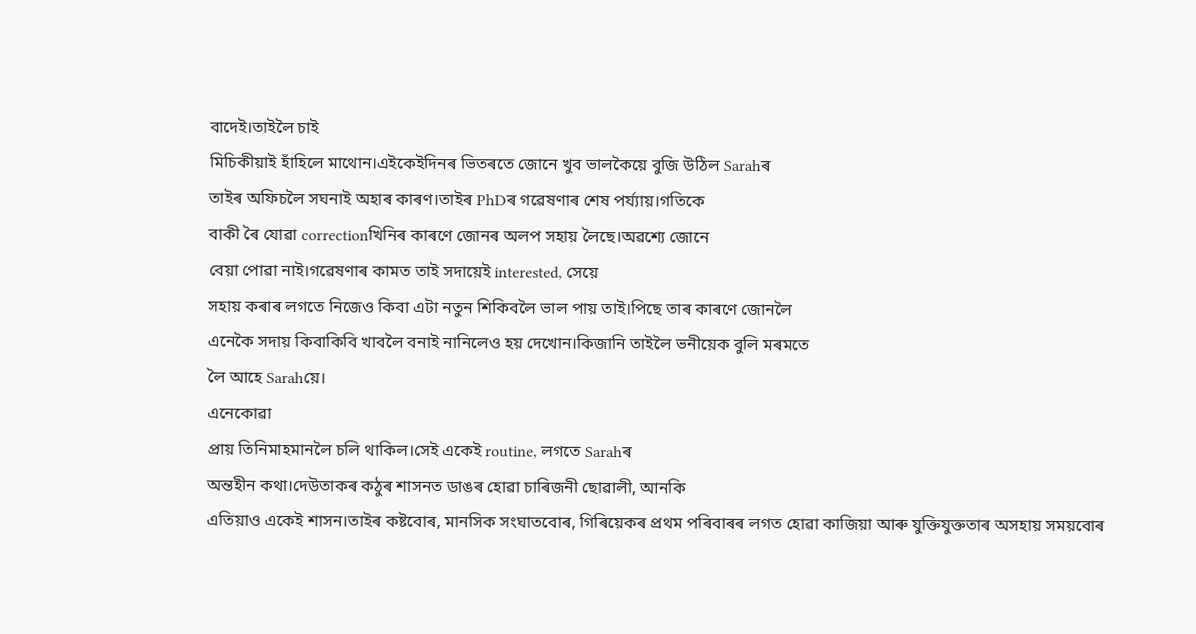বাদেই।তাইলৈ চাই
মিচিকীয়াই হাঁহিলে মাথোন।এইকেইদিনৰ ভিতৰতে জোনে খুব ভালকৈয়ে বুজি উঠিল Sarahৰ
তাইৰ অফিচলৈ সঘনাই অহাৰ কাৰণ।তাইৰ PhDৰ গৱেষণাৰ শেষ পৰ্য্যায়।গতিকে
বাকী ৰৈ যোৱা correctionখিনিৰ কাৰণে জোনৰ অলপ সহায় লৈছে।অৱশ্যে জোনে
বেয়া পোৱা নাই।গৱেষণাৰ কামত তাই সদায়েই interested, সেয়ে
সহায় কৰাৰ লগতে নিজেও কিবা এটা নতুন শিকিবলৈ ভাল পায় তাই।পিছে তাৰ কাৰণে জোনলৈ
এনেকৈ সদায় কিবাকিবি খাবলৈ বনাই নানিলেও হয় দেখোন।কিজানি তাইলৈ ভনীয়েক বুলি মৰমতে
লৈ আহে Sarahয়ে।
এনেকোৱা
প্ৰায় তিনিমাহমানলৈ চলি থাকিল।সেই একেই routine, লগতে Sarahৰ
অন্তহীন কথা।দেউতাকৰ কঠুৰ শাসনত ডাঙৰ হোৱা চাৰিজনী ছোৱালী, আনকি
এতিয়াও একেই শাসন।তাইৰ কষ্টবোৰ, মানসিক সংঘাতবোৰ, গিৰিয়েকৰ প্ৰথম পৰিবাৰৰ লগত হোৱা কাজিয়া আৰু যুক্তিযুক্ততাৰ অসহায় সময়বোৰ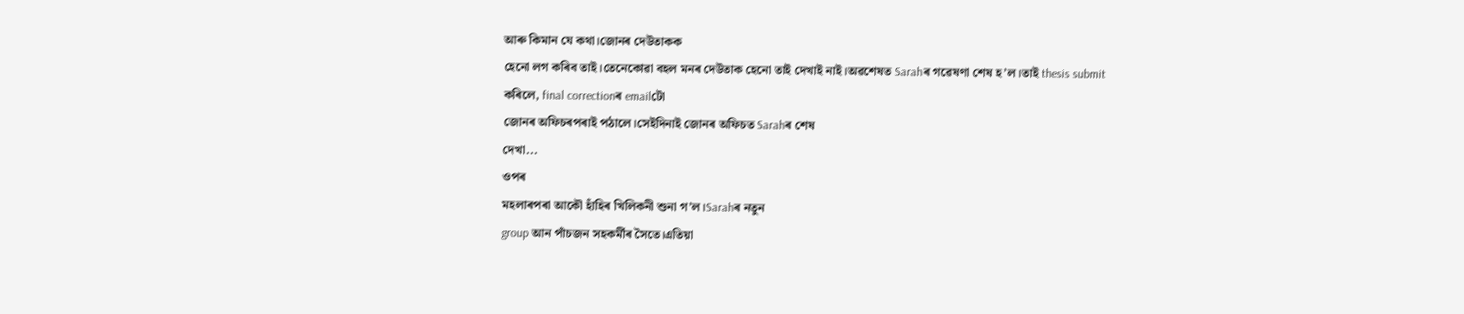আৰু কিমান যে কথা।জোনৰ দেউতাকক
হেনো লগ কৰিব তাই।তেনেকোৱা বহল মনৰ দেউতাক হেনো তাই দেখাই নাই।অৱশেষত Sarahৰ গৱেষণা শেষ হ’ল।তাই thesis submit
কৰিলে, final correctionৰ emailটো
জোনৰ অফিচৰপৰাই পঠালে।সেইদিনাই জোনৰ অফিচত Sarahৰ শেষ
দেখা...
ওপৰ
মহলাৰপৰা আকৌ হাঁহিৰ খিলিকনী শুনা গ’ল।Sarahৰ নতুন
group আন পাঁচজন সহকৰ্মীৰ সৈতে।এতিয়া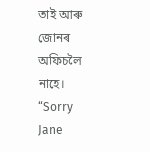তাই আৰু জোনৰ অফিচলৈ
নাহে।
“Sorry
Jane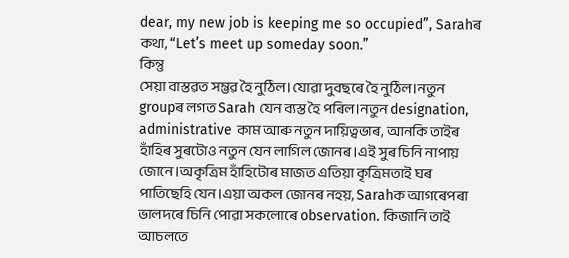dear, my new job is keeping me so occupied”, Sarahৰ
কথা, “Let’s meet up someday soon.”
কিন্তু
সেয়া বাস্তৱত সম্ভৱ হৈ নুঠিল।যোৱা দুবছৰে হৈ নুঠিল।নতুন groupৰ লগত Sarah যেন ব্যস্ত হৈ পৰিল।নতুন designation, administrative কাম আৰু নতুন দায়িত্বভাৰ, আনকি তাইৰ হাঁহিৰ সুৰটোও নতুন যেন লাগিল জোনৰ।এই সুৰ চিনি নাপায় জোনে।অকৃত্ৰিম হাঁহিটোৰ মাজত এতিয়া কৃত্ৰিমতাই ঘৰ পাতিছেহি যেন।এয়া অকল জোনৰ নহয়, Sarahক আগৰেপৰা ভালদৰে চিনি পোৱা সকলোৰে observation. কিজানি তাই আচলতে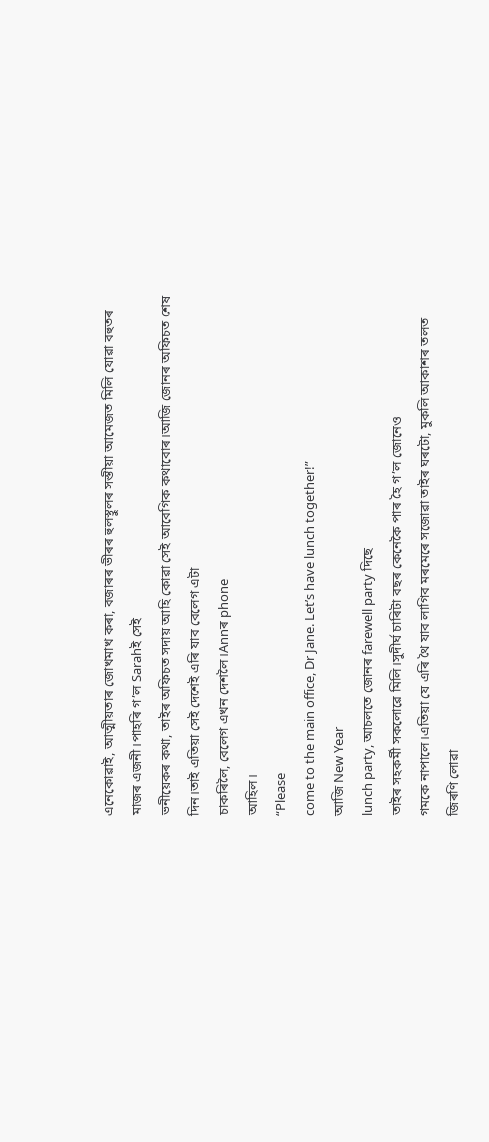এনেকোৱাই, আত্মীয়তাৰ জোখমাখ কৰা, বজাৰৰ ভীৰৰ হুলস্থুলৰ সস্তীয়া আমেজত মিলি যোৱা বহুতৰ মাজৰ এজনী।পাহৰি গ’ল Sarahই সেই
ভনীয়েকৰ কথা, তাইৰ অফিচত সদায় আহি কোৱা সেই আবেগিক কথাবোৰ।আজি জোনৰ অফিচত শেষ দিন।তাই এতিয়া সেই দেশেই এৰি যাব বেলেগ এটা
চাকৰিলৈ, বেলেগ এখন দেশলৈ।Annৰ phone
আহিল।
“Please
come to the main office, Dr Jane. Let’s have lunch together!”
আজি New Year
lunch party, আচলতে জোনৰ farewell party দিছে
তাইৰ সহকৰ্মী সকলোৱে মিলি।সুদীৰ্ঘ চাৰিটা বছৰ কেনেকৈ পাৰ হৈ গ’ল জোনেও
গমকে নাপালে।এতিয়া যে এৰি থৈ যাব লাগিব মৰমেৰে সজোৱা তাইৰ ঘৰটো, মুকলি আকাশৰ তলত
জিৰণি লোৱা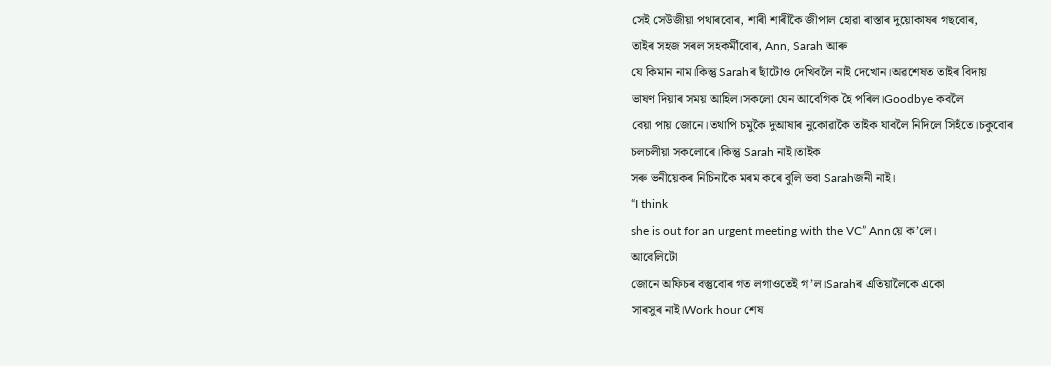সেই সেউজীয়া পথাৰবোৰ, শাৰী শাৰীকৈ জীপাল হোৱা ৰাস্তাৰ দুয়োকাষৰ গছবোৰ,
তাইৰ সহজ সৰল সহকৰ্মীবোৰ, Ann, Sarah আৰু
যে কিমান নাম।কিন্তু Sarahৰ ছাঁটোও দেখিবলৈ নাই দেখোন।অৱশেষত তাইৰ বিদায়
ভাষণ দিয়াৰ সময় আহিল।সকলো যেন আবেগিক হৈ পৰিল।Goodbye কবলৈ
বেয়া পায় জোনে।তথাপি চমুকৈ দুআষাৰ নুকোৱাকৈ তাইক যাবলৈ নিদিলে সিহঁতে।চকুবোৰ
চলচলীয়া সকলোৰে।কিন্তু Sarah নাই।তাইক
সৰু ভনীয়েকৰ নিচিনাকৈ মৰম কৰে বুলি ভবা Sarahজনী নাই।
“I think
she is out for an urgent meeting with the VC” Annয়ে ক’লে।
আবেলিটো
জোনে অফিচৰ বস্তুবোৰ গত লগাওতেই গ’ল।Sarahৰ এতিয়ালৈকে একো
সাৰসুৰ নাই।Work hour শেষ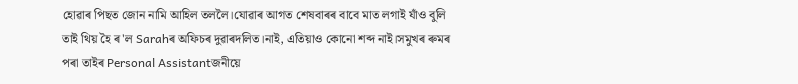হোৱাৰ পিছত জোন নামি আহিল তললৈ।যোৱাৰ আগত শেষবাৰৰ বাবে মাত লগাই যাঁও বুলি তাই থিয় হৈ ৰ'ল Sarahৰ অফিচৰ দুৱাৰদলিত।নাই, এতিয়াও কোনো শব্দ নাই।সমুখৰ ৰুমৰ পৰা তাইৰ Personal Assistantজনীয়ে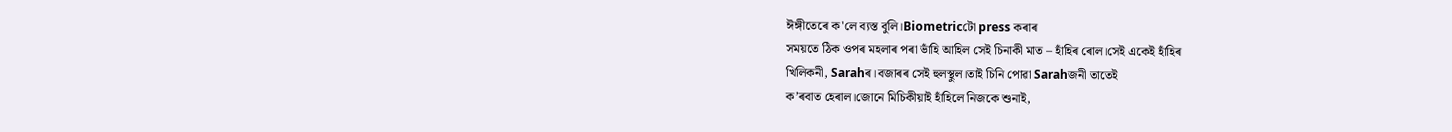ঈঙ্গীতেৰে ক'লে ব্যস্ত বুলি।Biometricটো press কৰাৰ
সময়তে ঠিক ওপৰ মহলাৰ পৰা ভাঁহি আহিল সেই চিনাকী মাত – হাঁহিৰ ৰোল।সেই একেই হাঁহিৰ
খিলিকনী, Sarahৰ।বজাৰৰ সেই হুলস্থুল।তাই চিনি পোৱা Sarahজনী তাতেই
ক’ৰবাত হেৰাল।জোনে মিচিকীয়াই হাঁহিলে নিজকে শুনাই,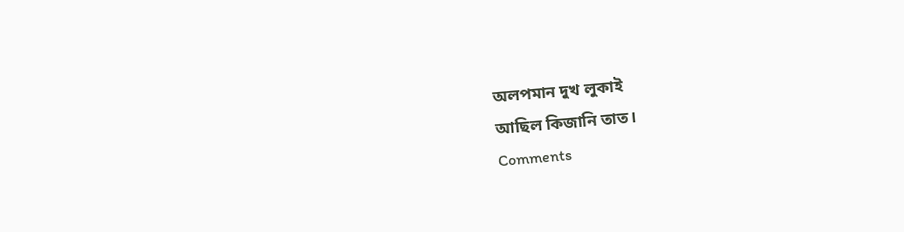অলপমান দুখ লুকাই
আছিল কিজানি তাত।
Comments